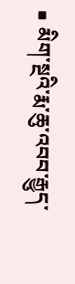■ མིག་སྔའི་རྨ་ཆུ་འབབ་རྒྱུད་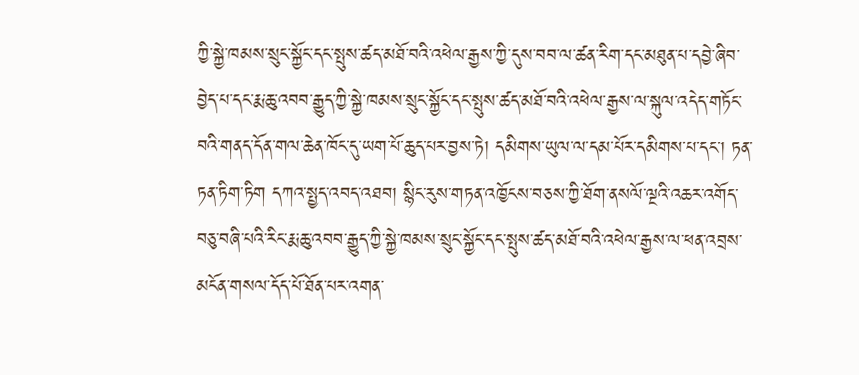ཀྱི་སྐྱེ་ཁམས་སྲུང་སྐྱོང་དང་སྤུས་ཚད་མཐོ་བའི་འཕེལ་རྒྱས་ཀྱི་དུས་བབ་ལ་ཚན་རིག་དང་མཐུན་པ་དབྱེ་ཞིབ་བྱེད་པ་དང་རྨ་ཆུ་འབབ་རྒྱུད་ཀྱི་སྐྱེ་ཁམས་སྲུང་སྐྱོང་དང་སྤུས་ཚད་མཐོ་བའི་འཕེལ་རྒྱས་ལ་སྐུལ་འདེད་གཏོང་བའི་གནད་དོན་གལ་ཆེན་ཁོང་དུ་ཡག་པོ་ཆུད་པར་བྱས་ཏེ། དམིགས་ཡུལ་ལ་དམ་པོར་དམིགས་པ་དང་། ཏན་ཏན་ཏིག་ཏིག དཀའ་སྤྱད་འབད་འཐབ། སྙིང་རུས་གཏན་འཁྱོངས་བཅས་ཀྱི་ཐོག་ནསལོ་ལྔའི་འཆར་འགོད་བཅུ་བཞི་པའི་རིང་རྨ་ཆུ་འབབ་རྒྱུད་ཀྱི་སྐྱེ་ཁམས་སྲུང་སྐྱོང་དང་སྤུས་ཚད་མཐོ་བའི་འཕེལ་རྒྱས་ལ་ཕན་འབྲས་མངོན་གསལ་དོད་པོ་ཐོན་པར་འགན་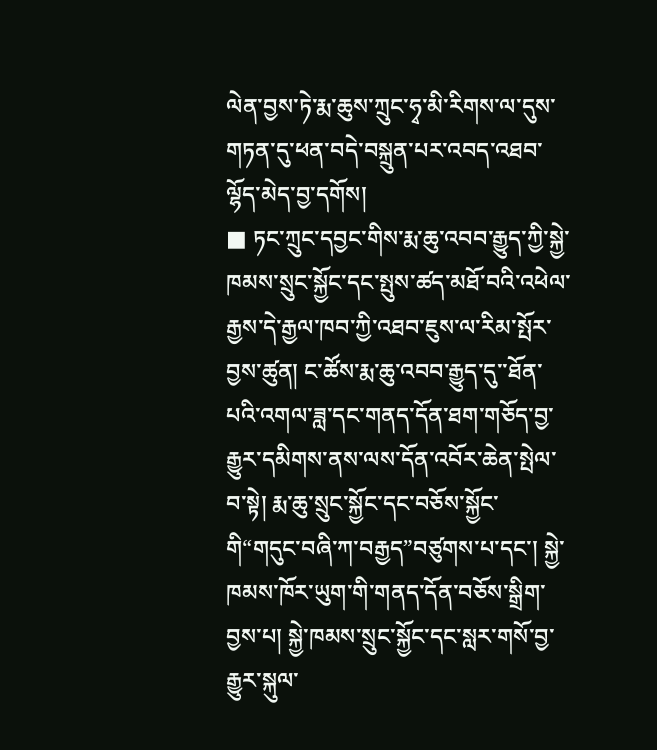ལེན་བྱས་ཏེ་རྨ་ཆུས་ཀྲུང་ཧྭ་མི་རིགས་ལ་དུས་གཏན་དུ་ཕན་བདེ་བསྐྲུན་པར་འབད་འཐབ་ལྷོད་མེད་བྱ་དགོས།
■ ཏང་ཀྲུང་དབྱང་གིས་རྨ་ཆུ་འབབ་རྒྱུད་ཀྱི་སྐྱེ་ཁམས་སྲུང་སྐྱོང་དང་སྤུས་ཚད་མཐོ་བའི་འཕེལ་རྒྱས་དེ་རྒྱལ་ཁབ་ཀྱི་འཐབ་ཇུས་ལ་རིམ་སྤོར་བྱས་ཚུན། ང་ཚོས་རྨ་ཆུ་འབབ་རྒྱུད་དུ་་ཐོན་པའི་འགལ་ཟླ་དང་གནད་དོན་ཐག་གཅོད་བྱ་རྒྱུར་དམིགས་ནས་ལས་དོན་འབོར་ཆེན་སྤེལ་བ་སྟེ། རྨ་ཆུ་སྲུང་སྐྱོང་དང་བཅོས་སྐྱོང་གི“གདུང་བཞི་ཀ་བརྒྱད”བཙུགས་པ་དང་། སྐྱེ་ཁམས་ཁོར་ཡུག་གི་གནད་དོན་བཅོས་སྒྲིག་བྱས་པ། སྐྱེ་ཁམས་སྲུང་སྐྱོང་དང་སླར་གསོ་བྱ་རྒྱུར་སྐུལ་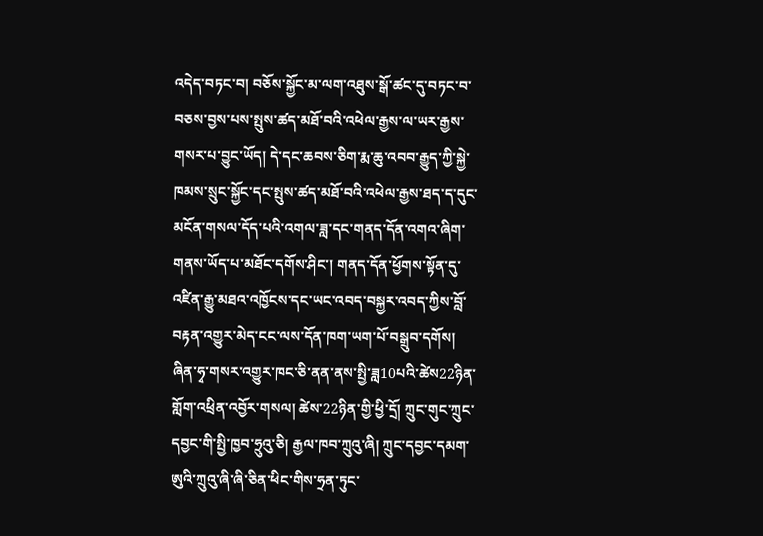འདེད་བཏང་བ། བཅོས་སྐྱོང་མ་ལག་འཐུས་སྒོ་ཚང་དུ་བཏང་བ་བཅས་བྱས་པས་སྤུས་ཚད་མཐོ་བའི་འཕེལ་རྒྱས་ལ་ཡར་རྒྱས་གསར་པ་བྱུང་ཡོད། དེ་དང་ཆབས་ཅིག་རྨ་ཆུ་འབབ་རྒྱུད་ཀྱི་སྐྱེ་ཁམས་སྲུང་སྐྱོང་དང་སྤུས་ཚད་མཐོ་བའི་འཕེལ་རྒྱས་ཐད་ད་དུང་མངོན་གསལ་དོད་པའི་འགལ་ཟླ་དང་གནད་དོན་འགའ་ཞིག་གནས་ཡོད་པ་མཐོང་དགོས་ཤིང་། གནད་དོན་ཕྱོགས་སྟོན་དུ་འཛིན་རྒྱུ་མཐའ་འཁྱོངས་དང་ཡང་འབད་བསྐྱར་འབད་ཀྱིས་བློ་བརྟན་འགྱུར་མེད་ངང་ལས་དོན་ཁག་ཡག་པོ་བསྒྲུབ་དགོས།
ཞིན་ཧྭ་གསར་འགྱུར་ཁང་ཅི་ནན་ནས་སྤྱི་ཟླ10པའི་ཚེས22ཉིན་གློག་འཕྲིན་འབྱོར་གསལ། ཚེས་22ཉིན་གྱི་ཕྱི་དྲོ། ཀྲུང་གུང་ཀྲུང་དབྱང་གི་སྤྱི་ཁྱབ་ཧྲུའུ་ཅི། རྒྱལ་ཁབ་ཀྲུའུ་ཞི། ཀྲུང་དབྱང་དམག་ཨུའི་ཀྲུའུ་ཞི་ཞི་ཅིན་ཕིང་གིས་ཧྲན་ཏུང་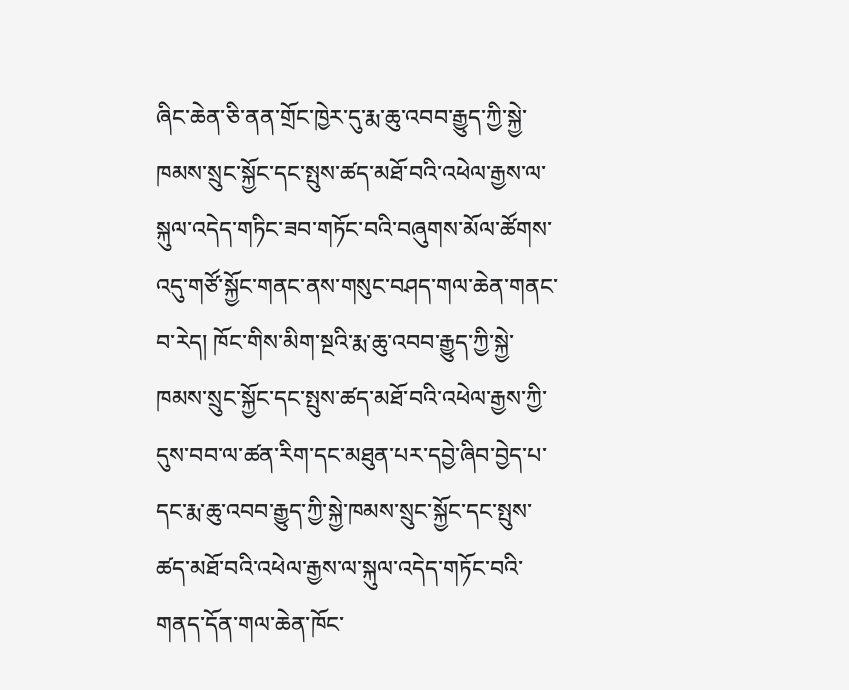ཞིང་ཆེན་ཅི་ནན་གྲོང་ཁྱེར་དུ་རྨ་ཆུ་འབབ་རྒྱུད་ཀྱི་སྐྱེ་ཁམས་སྲུང་སྐྱོང་དང་སྤུས་ཚད་མཐོ་བའི་འཕེལ་རྒྱས་ལ་སྐུལ་འདེད་གཏིང་ཟབ་གཏོང་བའི་བཞུགས་མོལ་ཚོགས་འདུ་གཙོ་སྐྱོང་གནང་ནས་གསུང་བཤད་གལ་ཆེན་གནང་བ་རེད། ཁོང་གིས་མིག་སྔའི་རྨ་ཆུ་འབབ་རྒྱུད་ཀྱི་སྐྱེ་ཁམས་སྲུང་སྐྱོང་དང་སྤུས་ཚད་མཐོ་བའི་འཕེལ་རྒྱས་ཀྱི་དུས་བབ་ལ་ཚན་རིག་དང་མཐུན་པར་དབྱེ་ཞིབ་བྱེད་པ་དང་རྨ་ཆུ་འབབ་རྒྱུད་ཀྱི་སྐྱེ་ཁམས་སྲུང་སྐྱོང་དང་སྤུས་ཚད་མཐོ་བའི་འཕེལ་རྒྱས་ལ་སྐུལ་འདེད་གཏོང་བའི་གནད་དོན་གལ་ཆེན་ཁོང་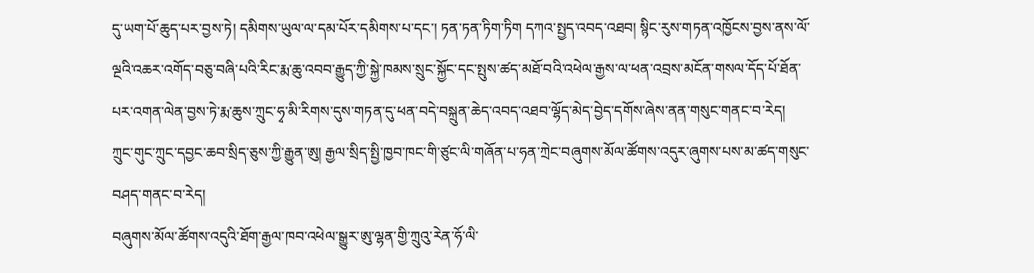དུ་ཡག་པོ་ཆུད་པར་བྱས་ཏེ། དམིགས་ཡུལ་ལ་དམ་པོར་དམིགས་པ་དང་། ཏན་ཏན་ཏིག་ཏིག དཀའ་སྤྱད་འབད་འཐབ། སྙིང་རུས་གཏན་འཁྱོངས་བྱས་ནས་ལོ་ལྔའི་འཆར་འགོད་བཅུ་བཞི་པའི་རིང་རྨ་ཆུ་འབབ་རྒྱུད་ཀྱི་སྐྱེ་ཁམས་སྲུང་སྐྱོང་དང་སྤུས་ཚད་མཐོ་བའི་འཕེལ་རྒྱས་ལ་ཕན་འབྲས་མངོན་གསལ་དོད་པོ་ཐོན་པར་འགན་ལེན་བྱས་ཏེ་རྨ་ཆུས་ཀྲུང་ཧྭ་མི་རིགས་དུས་གཏན་དུ་ཕན་བདེ་བསྐྲུན་ཆེད་འབད་འཐབ་ལྷོད་མེད་བྱེད་དགོས་ཞེས་ནན་གསུང་གནང་བ་རེད།
ཀྲུང་གུང་ཀྲུང་དབྱང་ཆབ་སྲིད་ཅུས་ཀྱི་རྒྱུན་ཨུ། རྒྱལ་སྲིད་སྤྱི་ཁྱབ་ཁང་གི་ཙུང་ལི་གཞོན་པ་ཧན་ཀྲེང་བཞུགས་མོལ་ཚོགས་འདུར་ཞུགས་པས་མ་ཚད་གསུང་བཤད་གནང་བ་རེད།
བཞུགས་མོལ་ཚོགས་འདུའི་ཐོག་རྒྱལ་ཁབ་འཕེལ་སྒྱུར་ཨུ་ལྷན་གྱི་ཀྲུའུ་རེན་ཧོ་ལི་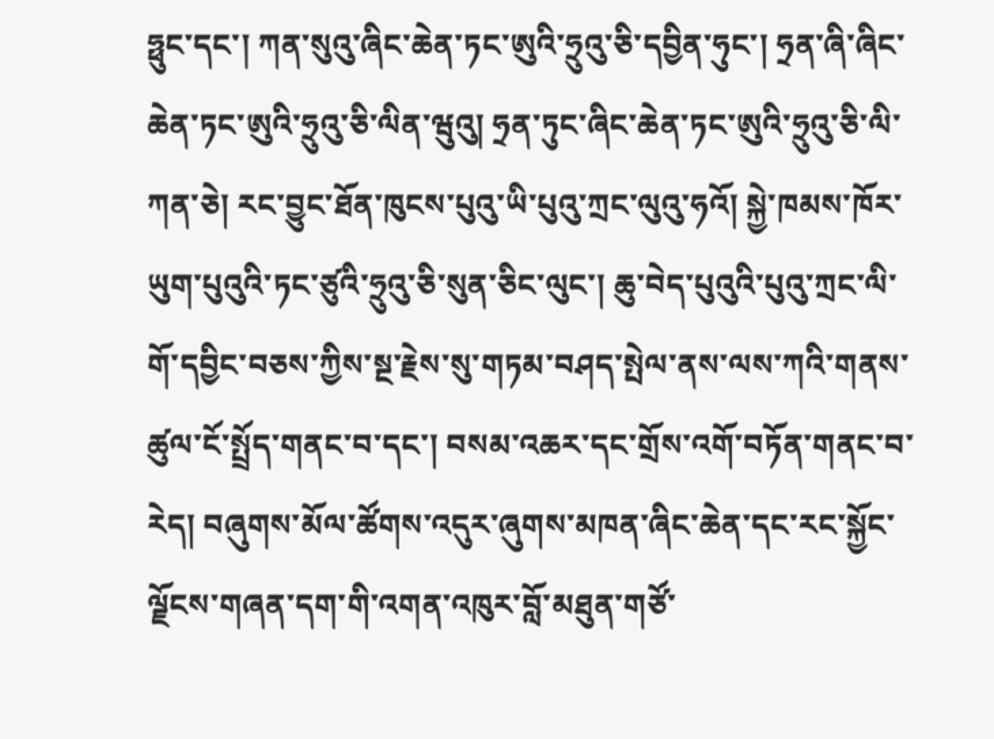ཧྥུང་དང་། ཀན་སུའུ་ཞིང་ཆེན་ཏང་ཨུའི་ཧྲུའུ་ཅི་དབྱིན་ཧུང་། ཧྲན་ཞི་ཞིང་ཆེན་ཏང་ཨུའི་ཧྲུའུ་ཅི་ལིན་ཝུའུ། ཧྲན་ཏུང་ཞིང་ཆེན་ཏང་ཨུའི་ཧྲུའུ་ཅི་ལི་ཀན་ཅེ། རང་བྱུང་ཐོན་ཁུངས་པུའུ་ཡི་པུའུ་ཀྲང་ལུའུ་ཧའོ། སྐྱེ་ཁམས་ཁོར་ཡུག་པུའུའི་ཏང་ཙུའི་ཧྲུའུ་ཅི་སུན་ཅིང་ལུང་། ཆུ་བེད་པུའུའི་པུའུ་ཀྲང་ལི་གོ་དབྱིང་བཅས་ཀྱིས་སྔ་རྗེས་སུ་གཏམ་བཤད་སྤེལ་ནས་ལས་ཀའི་གནས་ཚུལ་ངོ་སྤྲོད་གནང་བ་དང་། བསམ་འཆར་དང་གྲོས་འགོ་བཏོན་གནང་བ་རེད། བཞུགས་མོལ་ཚོགས་འདུར་ཞུགས་མཁན་ཞིང་ཆེན་དང་རང་སྐྱོང་ལྗོངས་གཞན་དག་གི་འགན་འཁུར་བློ་མཐུན་གཙོ་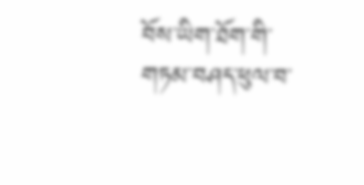བོས་ཡིག་ཐོག་གི་གཏམ་བཤད་ཕུལ་བ་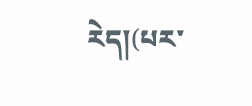རེད།(པར་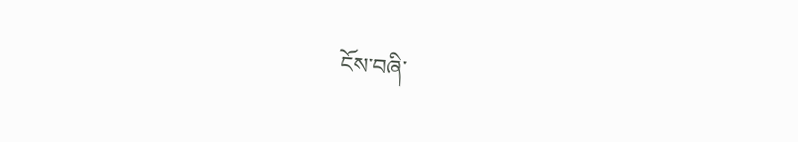ངོས་བཞི་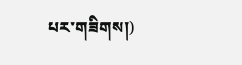པར་གཟིགས།)